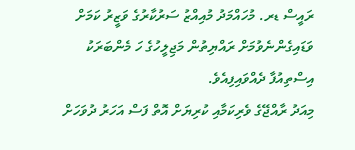ރައީސް ޑރ. މުހައްމަދު މުއިއްޒު ސަރުކާރުގެ ވަޒީރު ކަމަށް ވަޑައިގެންނެވުމަށް ރައްޔިތުން މަޖިލީހުގެ ހަ މެންބަރަކު އިސްތިއުފާ ދެއްވައިފިއެވެ.
މިއަދު ރާއްޖޭގެ ވެރިކަމާއި ކުރިޔަށް އޮތް ފަސް އަހަރު ދުވަހަށް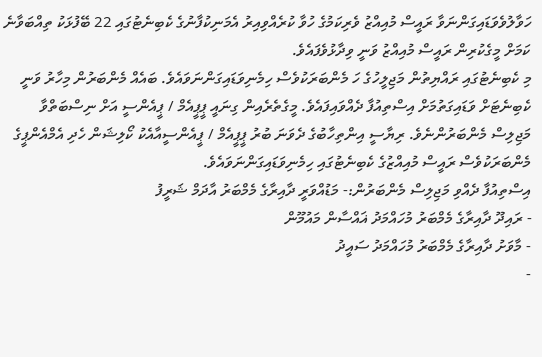ހަވާލުވެވަޑައިގަންނަވާ ރައީސް މުއިއްޒު ވެރިކަމުގެ ހުވާ ކުރެއްވިއިރު އެމަނިކުފާނުގެ ކެބިނެޓުގައި 22 ބޭފުޅަކު ތިއްބަވާނެ ކަމަށް މީގެކުރިން ރައީސް މުއިއްޒު ވަނީ ވިދާޅުވެފައެވެ.
މި ކެބިނެޓުގައި ރައްޔިތުން މަޖިލީހުގެ ހަ މެންބަރަކުވެސް ހިމެނިވަޑައިގަންނަވައެވެ. ބައެއް މެންބަރުން މިހާރު ވަނީ ކެބިނެޓަށް ވަޑައިގަތުމަށް އިސްތިއުފާ ދެއްވައިފައެވެ. މީގެތެރެއިން ގިނައީ ޕީޕީއެމް / ޕީއެންސީ އަށް ނިސްބަތްވާ މަޖިލިސް މެންބަރުންނެވެ. ރިޔާސީ އިންތިހާބުގެ ދެވަނަ ބުރު ޕީޕީއެމް / ޕީއެންސީއާއެކު ކޯލިޝަން ހެދި އެމްއެންޕީގެ މެންބަރަކުވެސް ރައީސް މުއިއްޒުގެ ކެބިނެޓުގައި ހިމެނިވަޑައިގަންނަވައެވެ.
އިސްތިއުފާ ދެއްވި މަޖިލިސް މެންބަރުން:- މަޑުއްވަރީ ދާއިރާގެ މެމްބަރު އާދަމް ޝަރީފު
- ރައިދޫ ދާއިރާގެ މެމްބަރު މުހައްމަދު ޣައްސާން މައުމޫން
- މާވަށު ދާއިރާގެ މެމްބަރު މުހައްމަދު ސައީދު
-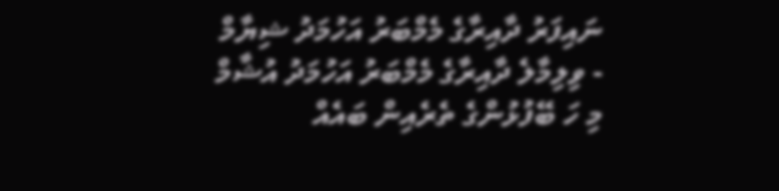ނައިފަރު ދާއިރާގެ މެމްބަރު އަހުމަދު ޝިޔާމް
- ވިލިމާލެ ދާއިރާގެ މެމްބަރު އަހުމަދު އުޝާމް
މި ހަ ބޭފުޅުންގެ ތެރެއިން ބައެއް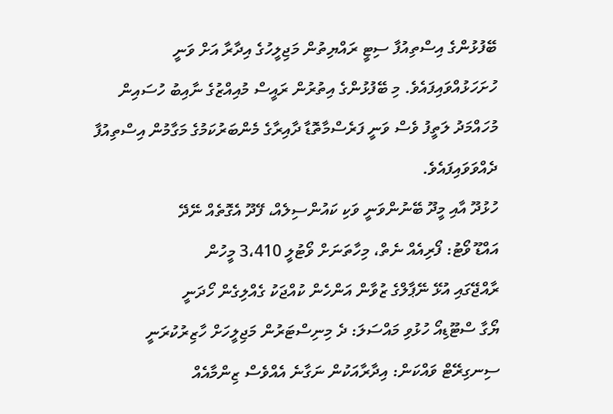ބޭފުޅުންގެ އިސްތިއުފާ ސިޓީ ރައްޔިތުން މަޖިލީހުގެ އިދާރާ އަށް ވަނީ ހުށަހަޅުއްވައިފައެވެ. މި ބޭފުޅުންގެ އިތުރުން ރައީސް މުއިއްޒުގެ ނާއިބު ހުސައިން މުހައްމަދު ލަތީފު ވެސް ވަނީ ފަރެސްމާތޮޑާ ދާއިރާގެ މެންބަރުކަމުގެ މަގާމުން އިސްތިއުފާ ދެއްވަވައިފައެވެ.
ހުޅުދޫ އާއި މީދޫ ބޭނުންވަނީ ވަކި ކައުންސިލެއް، ފޭދޫ އެގޮތެއް ނޭދޭ
އައްޑޫ ވޯޓު: ފޯރިއެއް ނެތް، މިހާތަނަށް ވޯޓުލީ 3،410 މީހުން
ރާއްޖޭގައި އުޅޭ ނޭޕާލްގެ ޒުވާން އަންހެން ކުއްޖަކު ގެއްލިގެން ހޯދަނީ
ޔޯގާ ސްޓޫޑިއޯ ހުޅުވި މައްސަލަ: ދެ މިނިސްޓަރުން މަޖިލީހަށް ހާޒިރުކުރަނީ
ސިނގިރޭޓް ވައްކަން: އިދާރާއަކުން ނަގާނެ އެއްވެސް ޒިންމާއެއް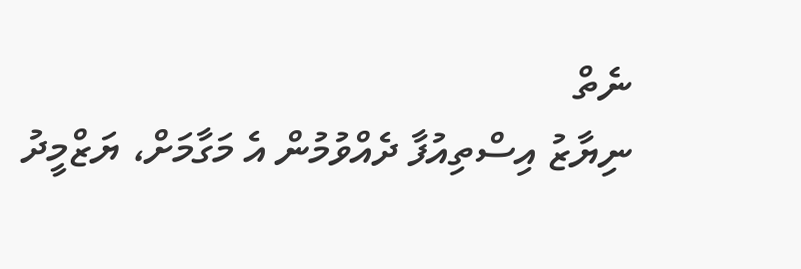ނެތް
ނިޔާޒު އިސްތިއުފާ ދެއްވުމުން އެ މަގާމަށް، ޔަޒްމީދު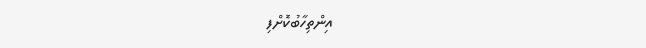އިންތިހާބުކޮށްފި